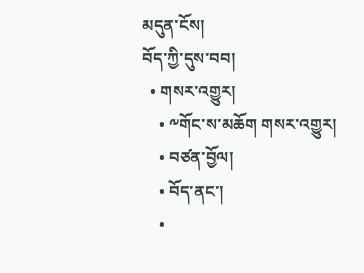མདུན་ངོས།
བོད་ཀྱི་དུས་བབ།
  • གསར་འགྱུར།
    • ༸གོང་ས་མཆོག གསར་འགྱུར།
    • བཙན་བྱོལ།
    • བོད་ནང་།
    •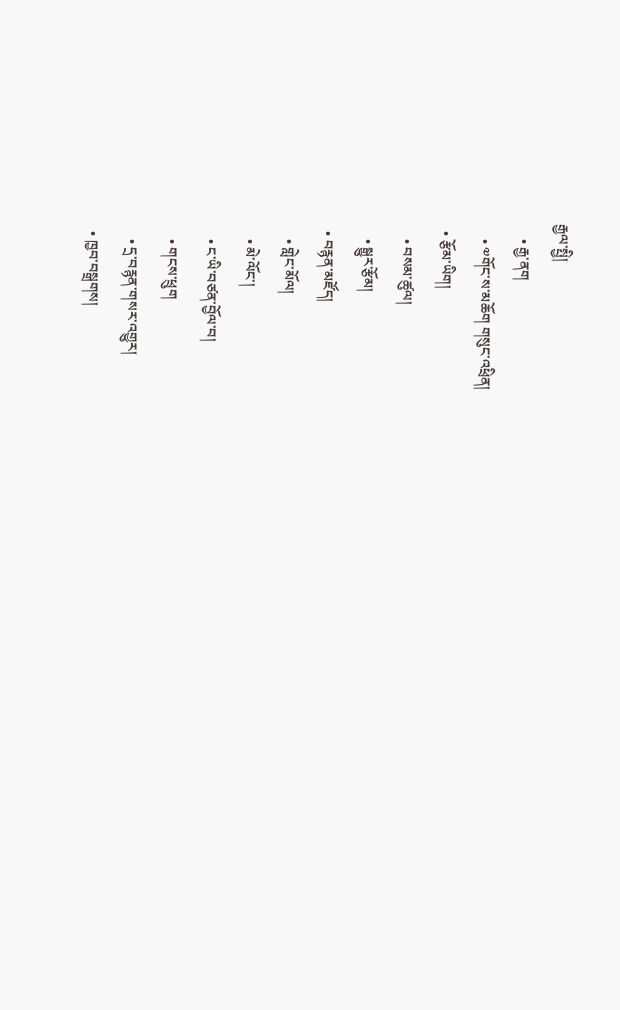རྒྱལ་སྤྱི།
    • རྒྱ་ནག
    • ༧གོང་ས་མཆོག གསུང་འཕྲིན།
  • རྩོམ་ཡིག།
    • བསམ་ཚུལ།
    • སྒྱུར་རྩོམ།
  • བརྙན་མཛོད།
    • གླེང་མོལ།
    • མེ་ལོང་།
    • ང་ཡི་བཙན་བྱོལ་བ།
    • གངས་ཕྲུག
    • དྲ་བརྙན་གསར་འགྱུར།
  • ཁྱབ་བསྒྲགས།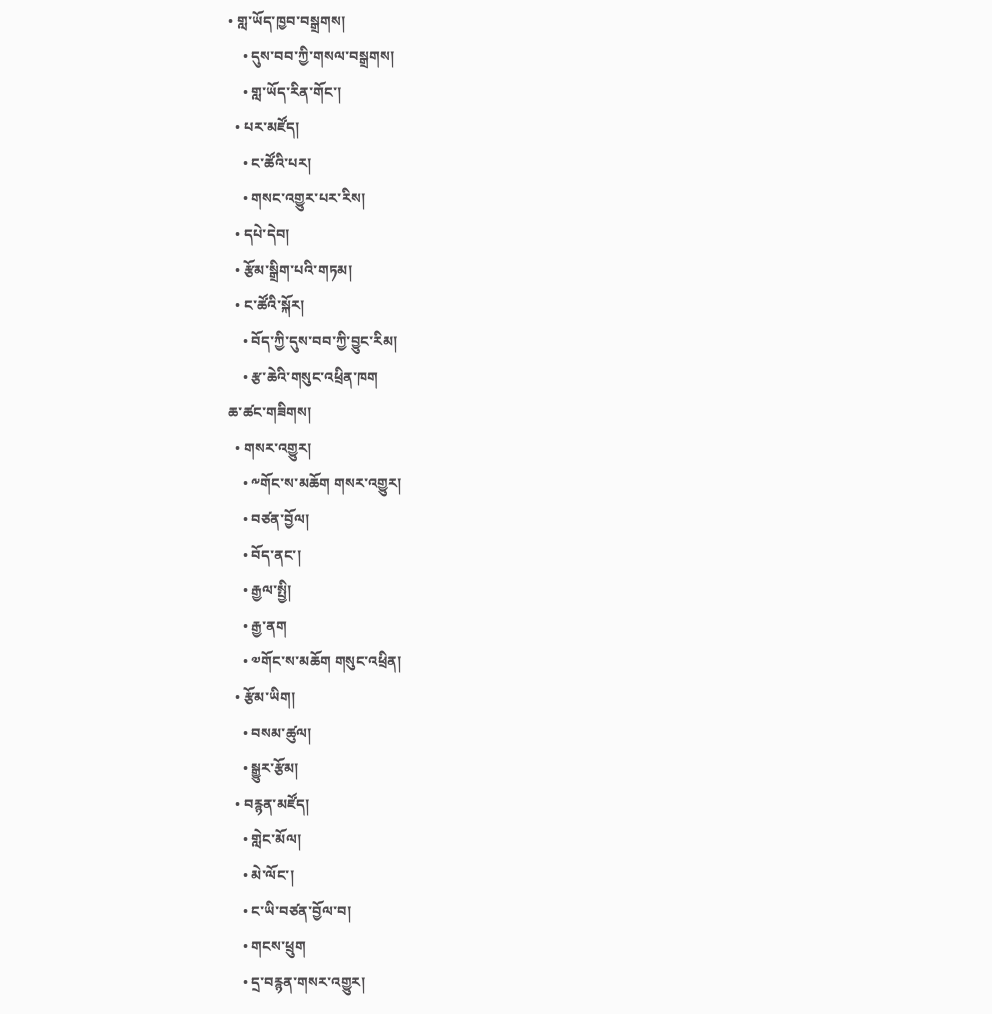• གླ་ཡོད་ཁྱབ་བསྒྲགས།
    • དུས་བབ་ཀྱི་གསལ་བསྒྲགས།
    • གླ་ཡོད་རིན་གོང་།
  • པར་མཛོད།
    • ང་ཚོའི་པར།
    • གསང་འགྱུར་པར་རིས།
  • དཔེ་དེབ།
  • རྩོམ་སྒྲིག་པའི་གཏམ།
  • ང་ཚོའི་སྐོར།
    • བོད་ཀྱི་དུས་བབ་ཀྱི་བྱུང་རིམ།
    • རྩ་ཆེའི་གསུང་འཕྲིན་ཁག
ཆ་ཚང་གཟིགས།
  • གསར་འགྱུར།
    • ༸གོང་ས་མཆོག གསར་འགྱུར།
    • བཙན་བྱོལ།
    • བོད་ནང་།
    • རྒྱལ་སྤྱི།
    • རྒྱ་ནག
    • ༧གོང་ས་མཆོག གསུང་འཕྲིན།
  • རྩོམ་ཡིག།
    • བསམ་ཚུལ།
    • སྒྱུར་རྩོམ།
  • བརྙན་མཛོད།
    • གླེང་མོལ།
    • མེ་ལོང་།
    • ང་ཡི་བཙན་བྱོལ་བ།
    • གངས་ཕྲུག
    • དྲ་བརྙན་གསར་འགྱུར།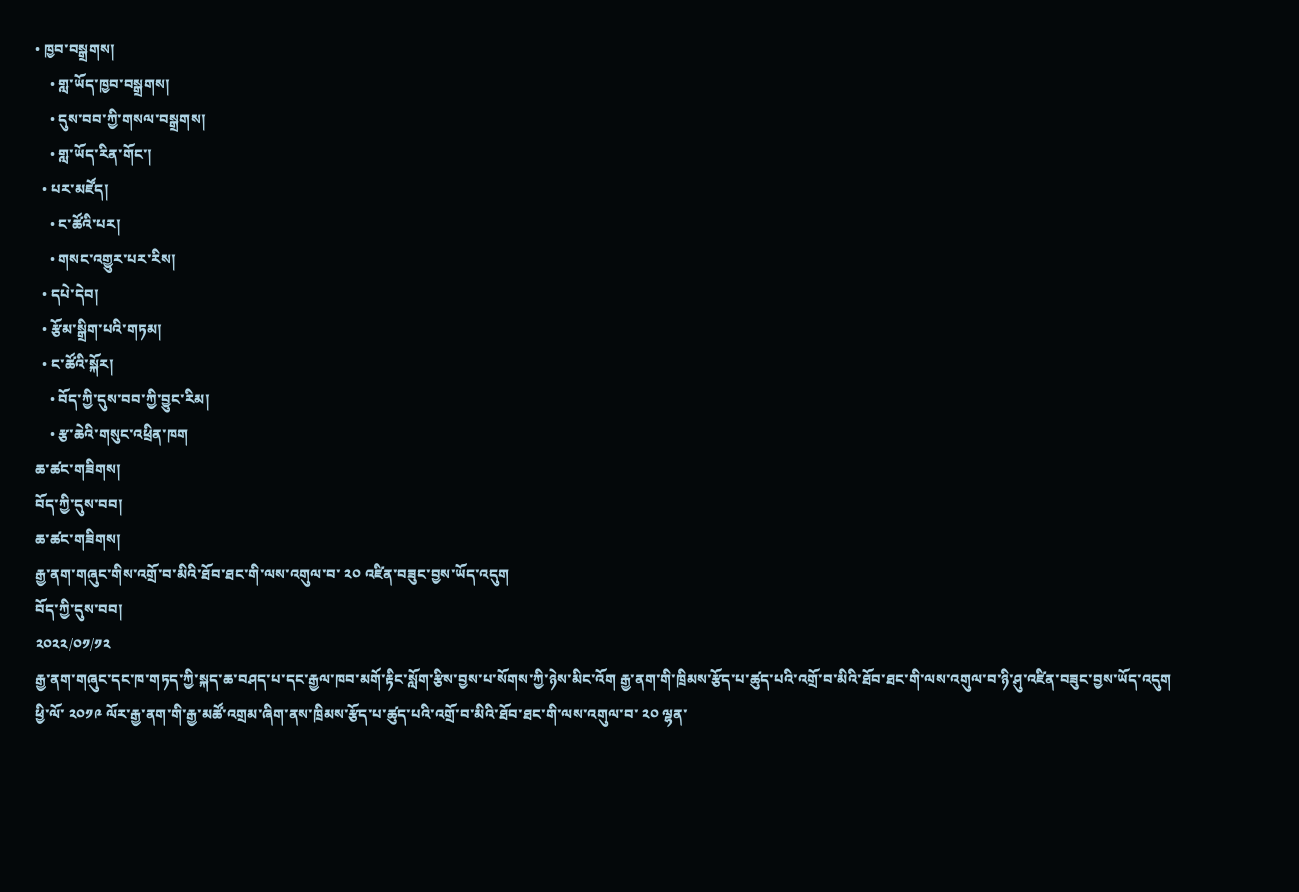• ཁྱབ་བསྒྲགས།
    • གླ་ཡོད་ཁྱབ་བསྒྲགས།
    • དུས་བབ་ཀྱི་གསལ་བསྒྲགས།
    • གླ་ཡོད་རིན་གོང་།
  • པར་མཛོད།
    • ང་ཚོའི་པར།
    • གསང་འགྱུར་པར་རིས།
  • དཔེ་དེབ།
  • རྩོམ་སྒྲིག་པའི་གཏམ།
  • ང་ཚོའི་སྐོར།
    • བོད་ཀྱི་དུས་བབ་ཀྱི་བྱུང་རིམ།
    • རྩ་ཆེའི་གསུང་འཕྲིན་ཁག
ཆ་ཚང་གཟིགས།
བོད་ཀྱི་དུས་བབ།
ཆ་ཚང་གཟིགས།
རྒྱ་ནག་གཞུང་གིས་འགྲོ་བ་མིའི་ཐོབ་ཐང་གི་ལས་འགུལ་བ་ ༢༠ འཛིན་བཟུང་བྱས་ཡོད་འདུག
བོད་ཀྱི་དུས་བབ།
༢༠༢༢/༠༡/༡༢
རྒྱ་ནག་གཞུང་དང་ཁ་གཏད་ཀྱི་སྐད་ཆ་བཤད་པ་དང་རྒྱལ་ཁབ་མགོ་རྟིང་སློག་རྩིས་བྱས་པ་སོགས་ཀྱི་ཉེས་མིང་འོག རྒྱ་ནག་གི་ཁྲིམས་རྩོད་པ་ཚུད་པའི་འགྲོ་བ་མིའི་ཐོབ་ཐང་གི་ལས་འགུལ་བ་ཉི་ཤུ་འཛིན་བཟུང་བྱས་ཡོད་འདུག
ཕྱི་ལོ་ ༢༠༡༩ ལོར་རྒྱ་ནག་གི་རྒྱ་མཚོ་འགྲམ་ཞིག་ནས་ཁྲིམས་རྩོད་པ་ཚུད་པའི་འགྲོ་བ་མིའི་ཐོབ་ཐང་གི་ལས་འགུལ་བ་ ༢༠ ལྷན་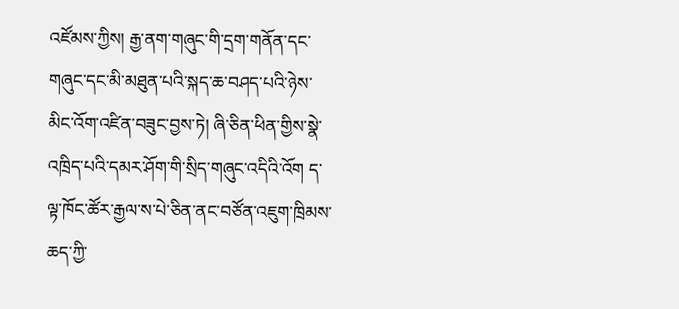འཛོམས་ཀྱིས། རྒྱ་ནག་གཞུང་གི་དྲག་གནོན་དང་གཞུང་དང་མི་མཐུན་པའི་སྐད་ཆ་བཤད་པའི་ཉེས་མིང་འོག་འཛིན་བཟུང་བྱས་ཏེ། ཞི་ཅིན་ཕིན་གྱིས་སྣེ་འཁྲིད་པའི་དམར་ཤོག་གི་སྲིད་གཞུང་འདིའི་འོག ད་ལྟ་ཁོང་ཚོར་རྒྱལ་ས་པེ་ཅིན་ནང་བཙོན་འཇུག་ཁྲིམས་ཆད་ཀྱི་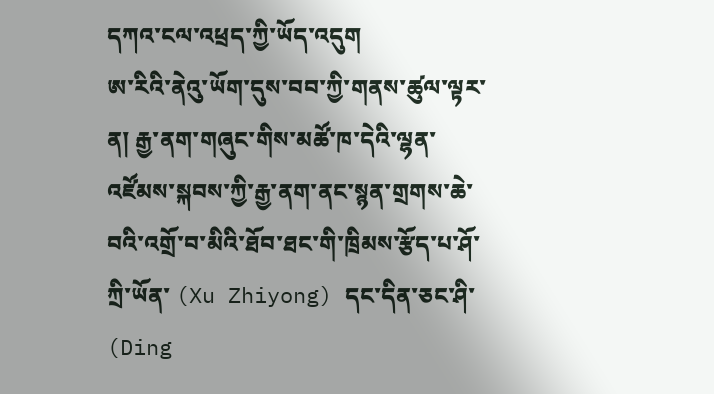དཀའ་ངལ་འཕྲད་ཀྱི་ཡོད་འདུག
ཨ་རིའི་ནེའུ་ཡོག་དུས་བབ་ཀྱི་གནས་ཚུལ་ལྟར་ན། རྒྱ་ནག་གཞུང་གིས་མཚོ་ཁ་དེའི་ལྷན་འཛོམས་སྐབས་ཀྱི་རྒྱ་ནག་ནང་སྙན་གྲགས་ཆེ་བའི་འགྲོ་བ་མིའི་ཐོབ་ཐང་གི་ཁྲིམས་རྩོད་པ་ཤོ་ཀྲི་ཡོན་ (Xu Zhiyong) དང་དིན་ཅང་ཤི་ (Ding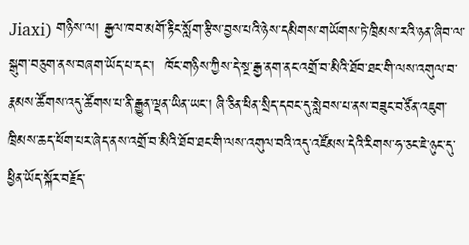Jiaxi) གཉིས་ལ། རྒྱལ་ཁབ་མགོ་རྟིང་སློག་རྩིས་བྱས་པའི་ཉེས་དམིགས་གཡོགས་ཏེ་ཁྲིམས་རའི་ཉན་ཞིབ་ལ་སྒུག་བཅུག་ནས་བཞག་ཡོད་པ་དང་།  ཁོང་གཉིས་ཀྱིས་དེ་སྔ་རྒྱ་ནག་ནང་འགྲོ་བ་མིའི་ཐོབ་ཐང་གི་ལས་འགུལ་བ་རྣམས་ཚོགས་འདུ་ཚོགས་པ་ནི་རྒྱུན་ལྡན་ཡིན་ཡང་། ཞི་ཅིན་ཕིན་སྲིད་དབང་དུ་སླེབས་པ་ནས་བཟུང་བཙོན་འཇུག་ཁྲིམས་ཆད་ཕོག་པར་ཞེད་ནས་འགྲོ་བ་མིའི་ཐོབ་ཐང་གི་ལས་འགུལ་བའི་འདུ་འཛོམས་དེའི་རིགས་ཧ་ཅང་ཇེ་ཉུང་དུ་ཕྱིན་ཡོད་སྐོར་བརྗོད་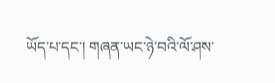ཡོད་པ་དང་། གཞན་ཡང་ཉེ་བའི་ལོ་ཤས་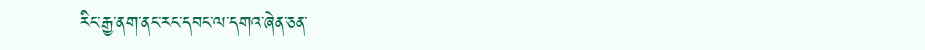རིང་རྒྱ་ནག་ནང་རང་དབང་ལ་དགའ་ཞེན་ཅན་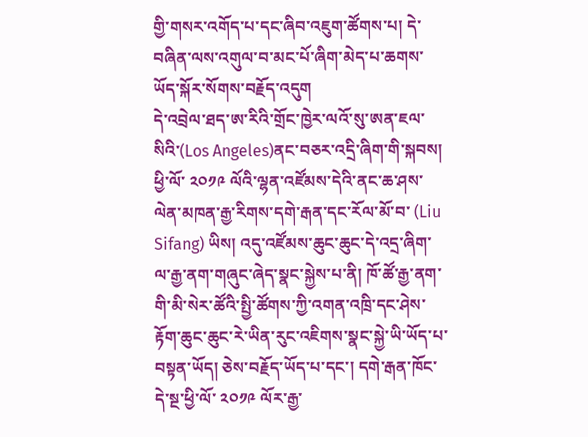གྱི་གསར་འགོད་པ་དང་ཞིབ་འཇུག་ཚོགས་པ། དེ་བཞིན་ལས་འགུལ་བ་མང་པོ་ཞིག་མེད་པ་ཆགས་ཡོད་སྐོར་སོགས་བརྗོད་འདུག
དེ་འབྲེལ་ཐད་ཨ་རིའི་གྲོང་ཁྱེར་ལའོ་སུ་ཨན་ཇལ་སིའི་(Los Angeles)ནང་བཅར་འདྲི་ཞིག་གི་སྐབས། ཕྱི་ལོ་ ༢༠༡༩ ལོའི་ལྷན་འཛོམས་དེའི་ནང་ཆ་ཤས་ལེན་མཁན་རྒྱ་རིགས་དགེ་རྒན་དང་རོལ་མོ་བ་ (Liu Sifang) ཡིས། འདུ་འཛོམས་ཆུང་ཆུང་དེ་འདྲ་ཞིག་ལ་རྒྱ་ནག་གཞུང་ཞེད་སྣང་སྐྱེས་པ་ནི། ཁོ་ཚོ་རྒྱ་ནག་གི་མི་སེར་ཚོའི་སྤྱི་ཚོགས་ཀྱི་འགན་འཁྲི་དང་ཤེས་རྟོག་ཆུང་ཆུང་རེ་ཡིན་རུང་འཇིགས་སྣང་སྐྱེ་ཡི་ཡོད་པ་བསྟན་ཡོད། ཅེས་བརྗོད་ཡོད་པ་དང་། དགེ་རྒན་ཁོང་དེ་སྔ་ཕྱི་ལོ་ ༢༠༡༩ ལོར་རྒྱ་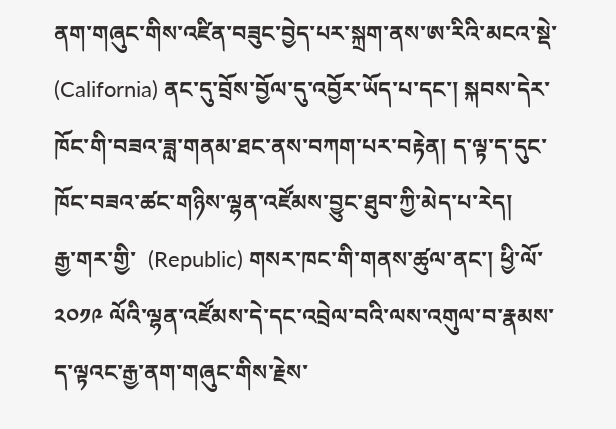ནག་གཞུང་གིས་འཛིན་བཟུང་བྱེད་པར་སྐྲག་ནས་ཨ་རིའི་མངའ་སྡེ་ (California) ནང་དུ་བྲོས་བྱོལ་དུ་འབྱོར་ཡོད་པ་དང་། སྐབས་དེར་ཁོང་གི་བཟའ་ཟླ་གནམ་ཐང་ནས་བཀག་པར་བརྟེན། ད་ལྟ་ད་དུང་ཁོང་བཟའ་ཚང་གཉིས་ལྷན་འཛོམས་བྱུང་ཐུབ་ཀྱི་མེད་པ་རེད།
རྒྱ་གར་གྱི་  (Republic) གསར་ཁང་གི་གནས་ཚུལ་ནང་། ཕྱི་ལོ་ ༢༠༡༩ ལོའི་ལྷན་འཛོམས་དེ་དང་འབྲེལ་བའི་ལས་འགུལ་བ་རྣམས་ད་ལྟའང་རྒྱ་ནག་གཞུང་གིས་རྗེས་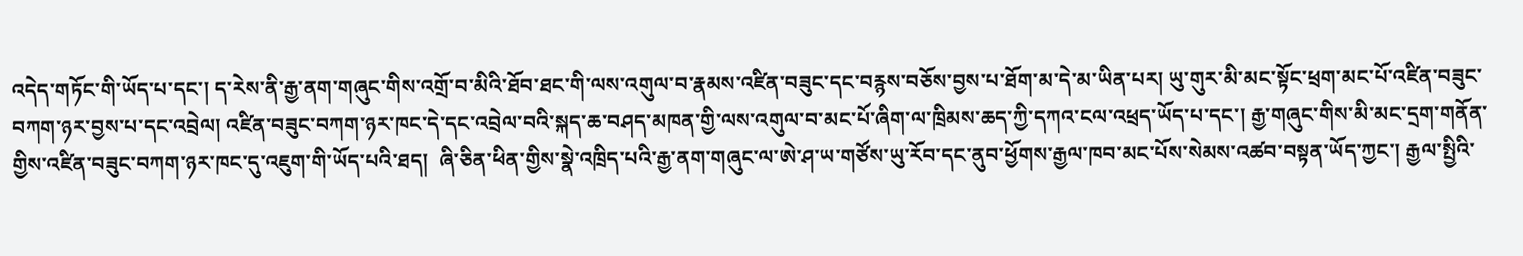འདེད་གཏོང་གི་ཡོད་པ་དང་། ད་རེས་ནི་རྒྱ་ནག་གཞུང་གིས་འགྲོ་བ་མིའི་ཐོབ་ཐང་གི་ལས་འགུལ་བ་རྣམས་འཛིན་བཟུང་དང་བརྙས་བཅོས་བྱས་པ་ཐོག་མ་དེ་མ་ཡིན་པར། ཡུ་གུར་མི་མང་སྟོང་ཕྲག་མང་པོ་འཛིན་བཟུང་བཀག་ཉར་བྱས་པ་དང་འབྲེལ། འཛིན་བཟུང་བཀག་ཉར་ཁང་དེ་དང་འབྲེལ་བའི་སྐད་ཆ་བཤད་མཁན་གྱི་ལས་འགུལ་བ་མང་པོ་ཞིག་ལ་ཁྲིམས་ཆད་ཀྱི་དཀའ་ངལ་འཕྲད་ཡོད་པ་དང་། རྒྱ་གཞུང་གིས་མི་མང་དྲག་གནོན་གྱིས་འཛིན་བཟུང་བཀག་ཉར་ཁང་དུ་འཇུག་གི་ཡོད་པའི་ཐད།  ཞི་ཅིན་ཕིན་གྱིས་སྣེ་འཁྲིད་པའི་རྒྱ་ནག་གཞུང་ལ་ཨེ་ཤ་ཡ་གཙོས་ཡུ་རོབ་དང་ནུབ་ཕྱོགས་རྒྱལ་ཁབ་མང་པོས་སེམས་འཚབ་བསྟན་ཡོད་ཀྱང་། རྒྱལ་སྤྱིའི་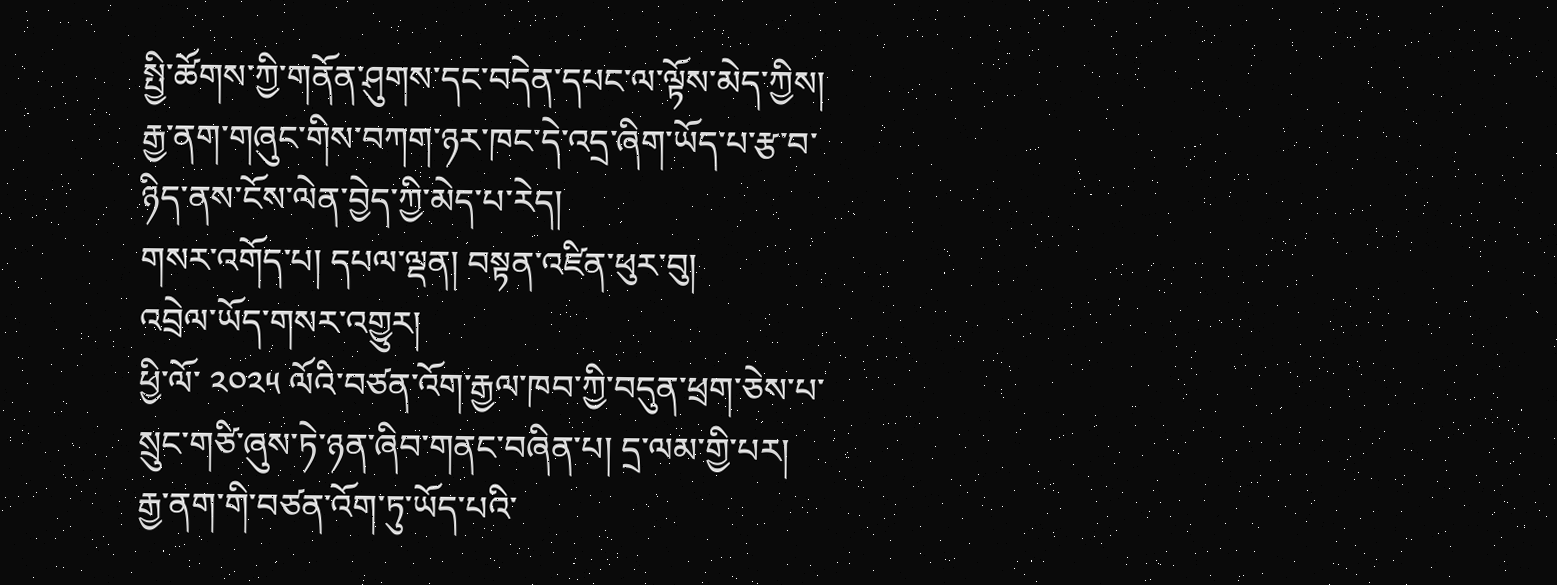སྤྱི་ཚོགས་ཀྱི་གནོན་ཤུགས་དང་བདེན་དཔང་ལ་ལྟོས་མེད་ཀྱིས། རྒྱ་ནག་གཞུང་གིས་བཀག་ཉར་ཁང་དེ་འདྲ་ཞིག་ཡོད་པ་རྩ་བ་ཉིད་ནས་ངོས་ལེན་བྱེད་ཀྱི་མེད་པ་རེད།
གསར་འགོད་པ། དཔལ་ལྡན། བསྟན་འཛིན་ཕུར་བུ།
འབྲེལ་ཡོད་གསར་འགྱུར།
ཕྱི་ལོ་ ༢༠༢༥ ལོའི་བཙན་འོག་རྒྱལ་ཁབ་ཀྱི་བདུན་ཕྲག་ཅེས་པ་སྲུང་གཙི་ཞུས་ཏེ་ཉན་ཞིབ་གནང་བཞིན་པ། དྲ་ལམ་གྱི་པར།
རྒྱ་ནག་གི་བཙན་འོག་ཏུ་ཡོད་པའི་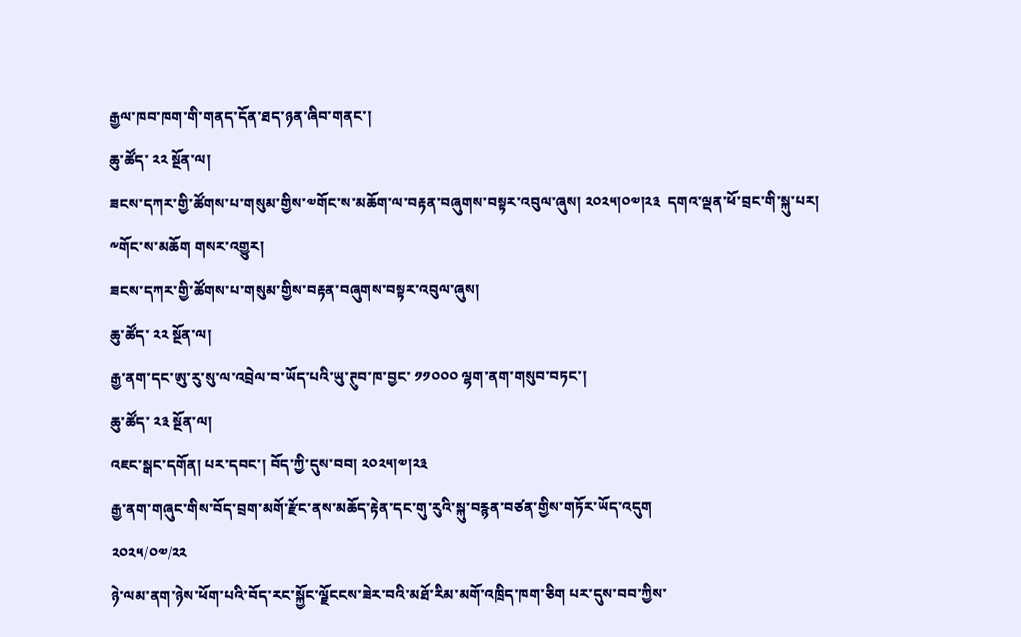རྒྱལ་ཁབ་ཁག་གི་གནད་དོན་ཐད་ཉན་ཞིབ་གནང་།
ཆུ་ཚོད་ ༢༢ སྔོན་ལ།
ཟངས་དཀར་གྱི་ཚོགས་པ་གསུམ་གྱིས་༧གོང་ས་མཆོག་ལ་བརྟན་བཞུགས་བསྟར་འབུལ་ཞུས། ༢༠༢༥།༠༧།༢༣  དགའ་ལྡན་ཕོ་བྲང་གི་སྐུ་པར།
༸གོང་ས་མཆོག གསར་འགྱུར།
ཟངས་དཀར་གྱི་ཚོགས་པ་གསུམ་གྱིས་བརྟན་བཞུགས་བསྟར་འབུལ་ཞུས།
ཆུ་ཚོད་ ༢༢ སྔོན་ལ།
རྒྱ་ནག་དང་ཨུ་རུ་སུ་ལ་འབྲེལ་བ་ཡོད་པའི་ཡུ་ཊུབ་ཁ་བྱང་ ༡༡༠༠༠ ལྷག་ནག་གསུབ་བཏང་།
ཆུ་ཚོད་ ༢༣ སྔོན་ལ།
འཇང་སྒང་དགོན། པར་དབང་། བོད་ཀྱི་དུས་བབ། ༢༠༢༥།༧།༢༣
རྒྱ་ནག་གཞུང་གིས་བོད་བྲག་མགོ་རྫོང་ནས་མཆོད་རྟེན་དང་གུ་རུའི་སྐུ་བརྙན་བཙན་གྱིས་གཏོར་ཡོད་འདུག
༢༠༢༥/༠༧/༢༢
ཉེ་ལམ་ནག་ཉེས་ཕོག་པའི་བོད་རང་སྐྱོང་ལྗོངངས་ཟེར་བའི་མཐོ་རིམ་མགོ་འཁྲིད་ཁག་ཅིག པར་དུས་བབ་ཀྱིས་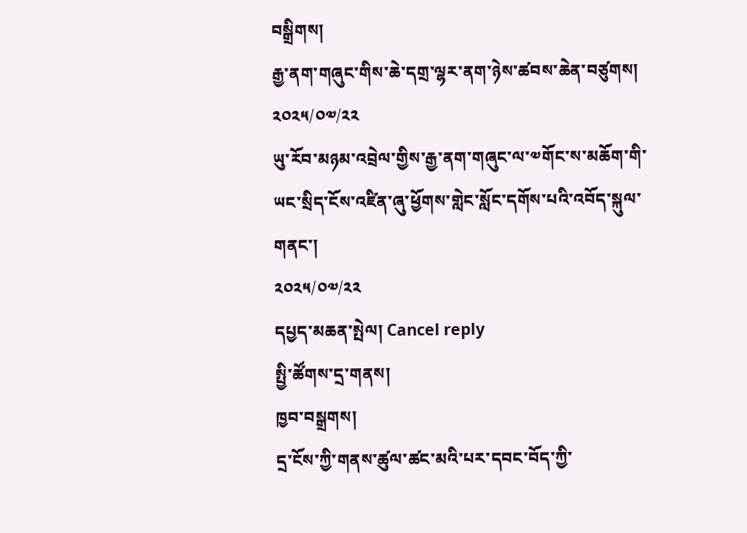བསྒྲིགས།
རྒྱ་ནག་གཞུང་གིས་ཆེ་དགྲ་ལྷར་ནག་ཉེས་ཚབས་ཆེན་བཙུགས།
༢༠༢༥/༠༧/༢༢
ཡུ་རོབ་མཉམ་འབྲེལ་གྱིས་རྒྱ་ནག་གཞུང་ལ་༧གོང་ས་མཆོག་གི་ཡང་སྲིད་ངོས་འཛིན་ཞུ་ཕྱོགས་གླེང་སློང་དགོས་པའི་འབོད་སྐུལ་གནང་།
༢༠༢༥/༠༧/༢༢
དཔྱད་མཆན་སྤེལ། Cancel reply
སྤྱི་ཚོགས་དྲ་གནས།
ཁྱབ་བསྒྲགས།
དྲ་ངོས་ཀྱི་གནས་ཚུལ་ཚང་མའི་པར་དབང་བོད་ཀྱི་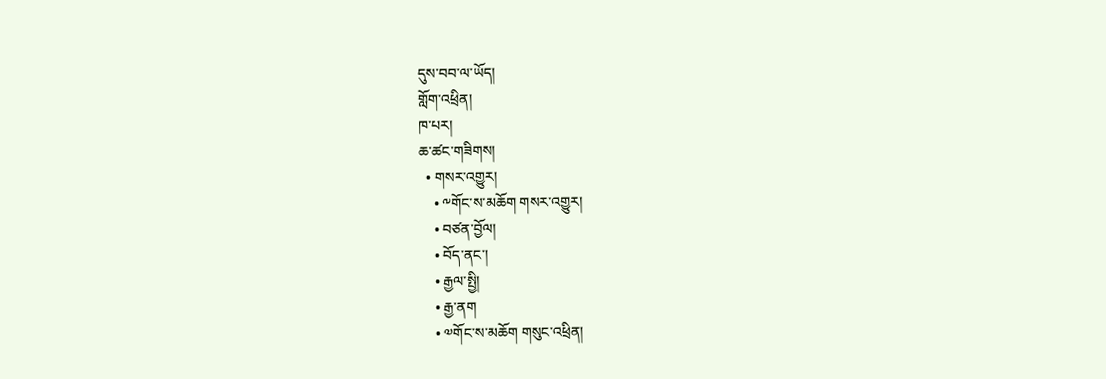དུས་བབ་ལ་ཡོད།
གློག་འཕྲིན།
ཁ་པར།
ཆ་ཚང་གཟིགས།
  • གསར་འགྱུར།
    • ༸གོང་ས་མཆོག གསར་འགྱུར།
    • བཙན་བྱོལ།
    • བོད་ནང་།
    • རྒྱལ་སྤྱི།
    • རྒྱ་ནག
    • ༧གོང་ས་མཆོག གསུང་འཕྲིན།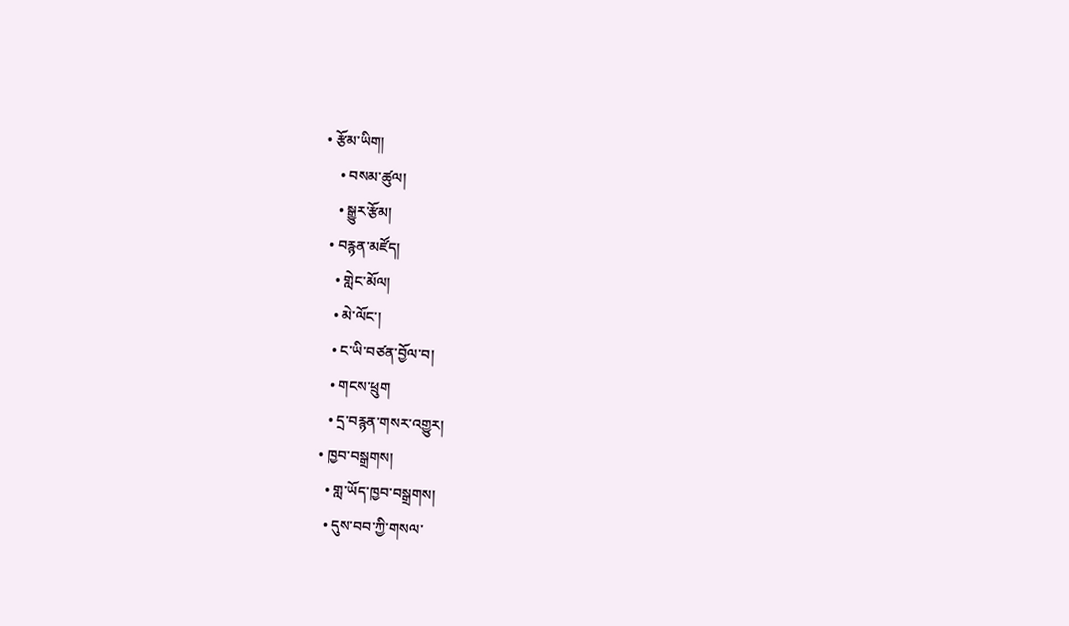• རྩོམ་ཡིག།
    • བསམ་ཚུལ།
    • སྒྱུར་རྩོམ།
  • བརྙན་མཛོད།
    • གླེང་མོལ།
    • མེ་ལོང་།
    • ང་ཡི་བཙན་བྱོལ་བ།
    • གངས་ཕྲུག
    • དྲ་བརྙན་གསར་འགྱུར།
  • ཁྱབ་བསྒྲགས།
    • གླ་ཡོད་ཁྱབ་བསྒྲགས།
    • དུས་བབ་ཀྱི་གསལ་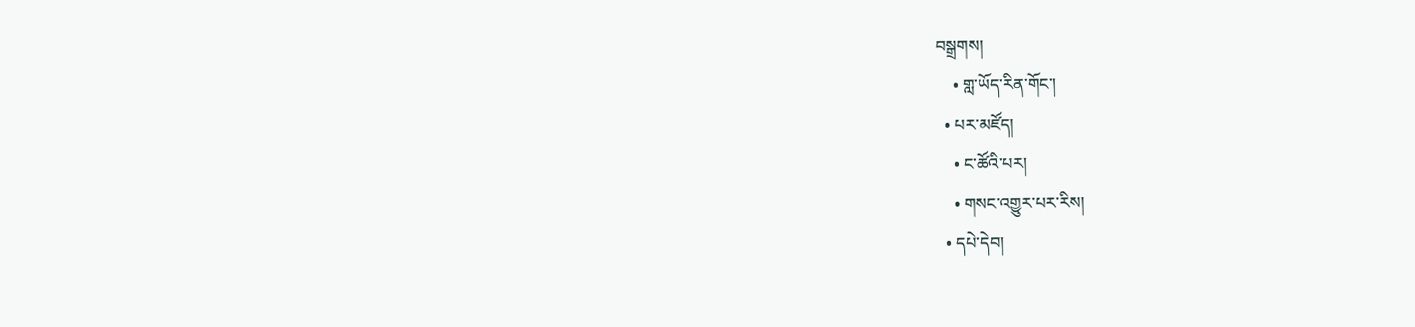བསྒྲགས།
    • གླ་ཡོད་རིན་གོང་།
  • པར་མཛོད།
    • ང་ཚོའི་པར།
    • གསང་འགྱུར་པར་རིས།
  • དཔེ་དེབ།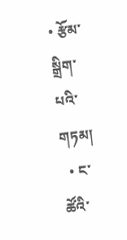• རྩོམ་སྒྲིག་པའི་གཏམ།
  • ང་ཚོའི་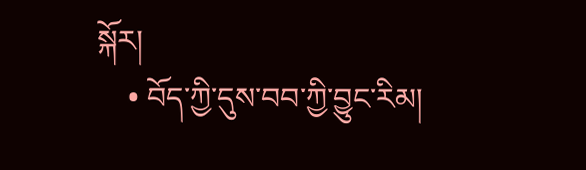སྐོར།
    • བོད་ཀྱི་དུས་བབ་ཀྱི་བྱུང་རིམ།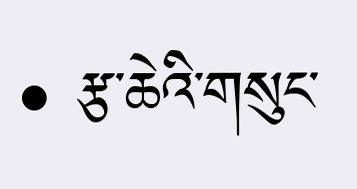• རྩ་ཆེའི་གསུང་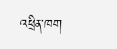འཕྲིན་ཁག